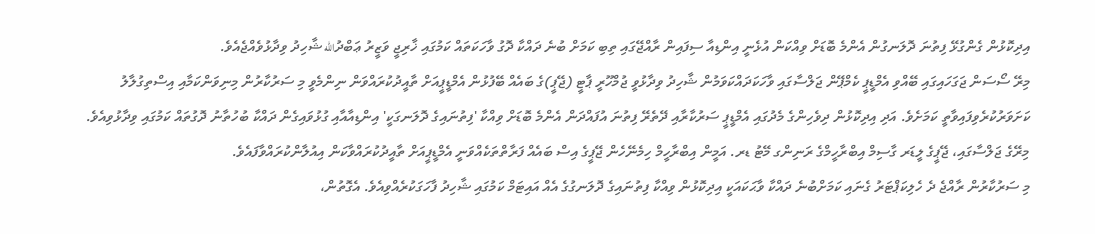އިދިކޮޅުން ގެންގުޅޭ ފިތުނަ ދޮލަނގުން އެންމެ ބޮޑަށް ވިއްކަން އުޅެނީ އިންޑިއާ ސިފައިން ރާއްޖޭގައި ތިބި ކަމަށް ބުނެ ދައްކާ ދޮގު ވާހަކަތައް ކަމުގައި ޚާރިޖީ ވަޒީރު ޢަބްދުالله ޝާހިދު ވިދާޅުވެއްޖެއެވެ.
މިރޭ ސޯސަން ޖަގަހައިގައި ބޭއްވި އެމްޑީޕީ ކެމްޕޭން ޖަލްސާގައި ވާހަކަދައްކަވަމުން ޝާހިދު ވިދާޅުވީ ޖުމްހޫރީ ޕާޓީ (ޖޭޕީ)ގެ ބައެއް ބޭފުޅުން އެމްޑީޕީއަށް ތާއީދުކުރައްވަން ނިންމެވީ މި ސަރުކާރުން މިނިވަންކަމާއި އިސްތިގުލާލު ކަށަވަރުކުރެވިފައިވާތީ ކަމަށެވެ. އަދި އިދިކޮޅުން ދިވެހިންގެ މެދުގައި އެމްޑީޕީ ސަރުކާރާއި ދޭތެރޭ ފިތުނަ އުފައްދަން އެންމެ ބޮޑަށް ވިއްކާ 'ފިތުނައިގެ ދޮލަނގަކީ' އިންޑިއާއާއި ގުޅުވައިގެން ދައްކާ ބުހުތާނު ދޮގުތައް ކަމުގައި ވިދާޅުވިއެވެ.
މިރޭގެ ޖަލްސާގައި، ޖޭޕީގެ ލީޑަރ ގާސިމް އިބްރާހީމްގެ ރަނިންގ މޭޓު ޑރ. އަމީން އިބްރާހީމް ހިމެނޭހެން ޖޭޕީގެ އިސް ބައެއް ފަރާތްތަކެއްވަނީ އެމްޑީޕީއަށް ތާއީދުކުރައްވާކަން އިއުލާންކުރައްވާފައެވެ.
މި ސަރުކާރުން ރާއްޖެ ދެ ހެލިކަޕްޓަރު ގެނައި ކަމަށްބުނެ ދައްކާ ވާޙަކައަކީ އިދިކޮޅުން ވިއްކާ ފިތުނައިގެ ދޮލަނގުގެ އެއް އައިޓަމް ކަމުގައި ޝާހިދު ފާހަގަކުރެއްވިއެވެ. އެގޮތުން،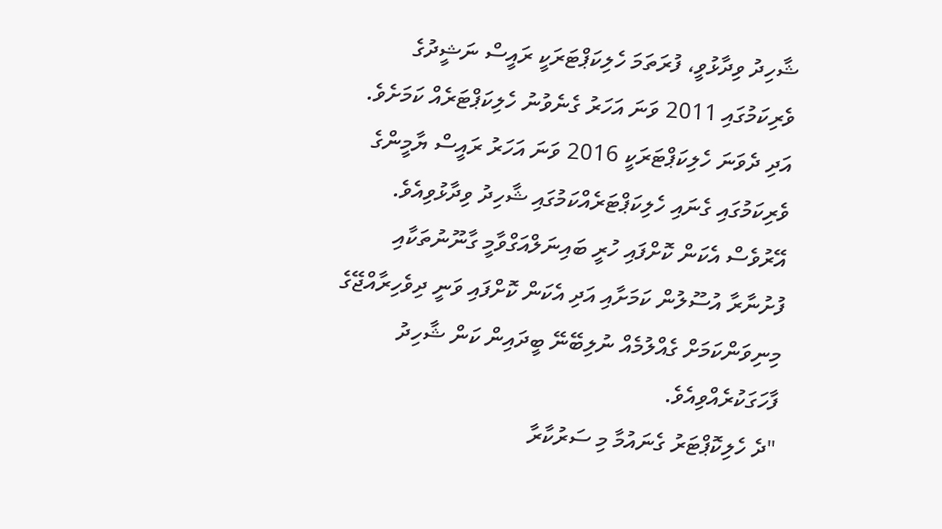ޝާހިދު ވިދާޅުވީ، ފުރަތަމަ ހެލިކަޕްޓަރަކީ ރައީސް ނަޝީދުގެ ވެރިކަމުގައި 2011 ވަނަ އަހަރު ގެނެވުނު ހެލިކަޕްޓަރެއް ކަމަށެވެ. އަދި ދެވަނަ ހެލިކަޕްޓަރަކީ 2016 ވަނަ އަހަރު ރައީސް ޔާމީންގެ ވެރިކަމުގައި ގެނައި ހެލިކަޕްޓަރެއްކަމުގައި ޝާހިދު ވިދާޅުވިއެވެ.
އޭރުވެސް އެކަން ކޮށްފައި ހުރީ ބައިނަލްއަގްވާމީ ގާނޫނުތަކާއި ފުށުނާރާ އުސޫލުން ކަމަށާއި އަދި އެކަން ކޮށްފައި ވަނީ ދިވެހިރާއްޖޭގެ މިނިވަންކަމަށް ގެއްލުމެއް ނުލިބޭނޭ ބީދައިން ކަން ޝާހިދު ފާހަގަކުރެއްވިއެވެ.
"ދެ ހެލިކޮޕްޓަރު ގެނައުމާ މި ސަރުކާރާ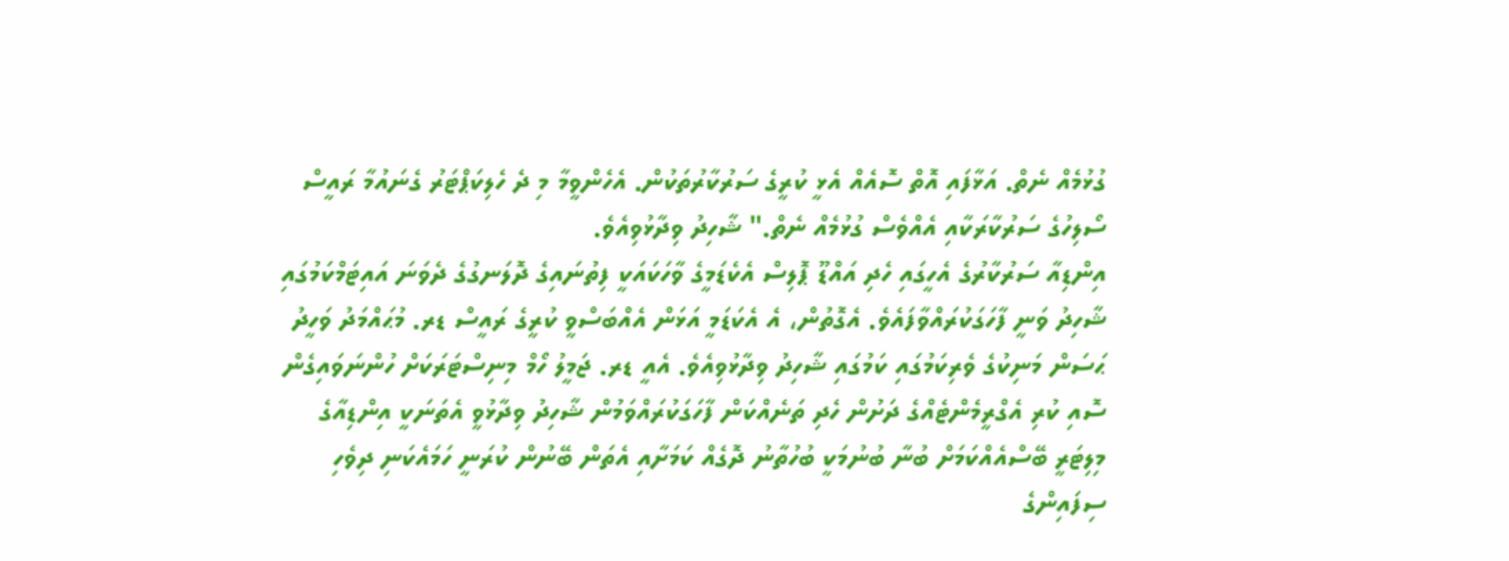ގުޅުމެއް ނެތް. އަޅާފައި އޮތް ސޮއެއް އެޅީ ކުރީގެ ސަރުކާރުތަކުން. އެހެންވީމާ މި ދެ ހެލިކަޕްޓަރު ގެނައުމާ ރައީސް ސޯލިހުގެ ސަރުކާރަކާއި އެއްވެސް ގުޅުމެއް ނެތް." ޝާހިދު ވިދާޅުވިއެވެ.
އިންޑިއާ ސަރުކާރުގެ އެހީގައި ހެދި އައްޑޫ ޕޮލިސް އެކެޑަމީގެ ވާހަކައަކީ ފިތުނައިގެ ދޮލަނގުގެ ދެވަނަ އައިޓަމްކަމުގައި ޝާހިދު ވަނީ ފާހަގަކުރައްވާފައެވެ. އެގޮތުން، އެ އެކަޑަމީ އަޅަން އެއްބަސްވީ ކުރީގެ ރައީސް ޑރ. މުޙައްމަދު ވަހީދު ޙަސަން މަނިކުގެ ވެރިކަމުގައި ކަމުގައި ޝާހިދު ވިދާޅުވިއެވެ. އެއީ ޑރ. ޖަމީލު ހޯމް މިނިސްޓަރަކަށް ހުންނަވައިގެން ސޮއި ކުރި އެގްރީމެންޓެއްގެ ދަށުން ހެދި ތަނެއްކަން ފާހަގަކުރައްވަމުން ޝާހިދު ވިދާޅުވީ އެތަނަކީ އިންޑިއާގެ މިލިޓަރީ ބޭސްއެއްކަމަށް ބުނާ ބުނުމަކީ ބުހުތާނު ދޮގެއް ކަމަށާއި އެތަން ބޭނުން ކުރަނީ ހަމައެކަނި ދިވެހި ސިފައިންގެ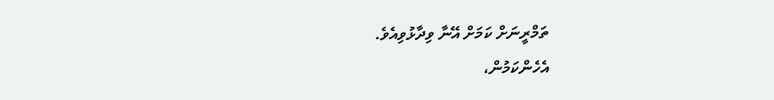ތަމްރީނަށް ކަމަށް އޭނާ ވިދާޅުވިއެވެ.
އެހެންކަމުން،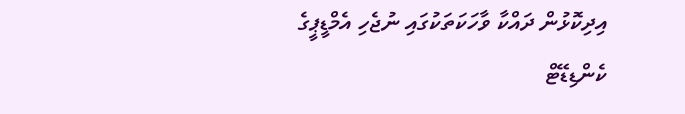އިދިކޮޅުން ދައްކާ ވާހަކަތަކުގައި ނުޖެހި އެމްޑީޕީގެ ކެންޑިޑޭޓް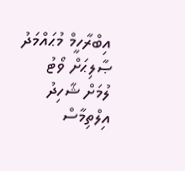އިބްރާހީމް މުޙައްމަދު ޞާލިޙަށް ވޯޓު ލުމަށް ޝާހިދު އިލްތިމާސް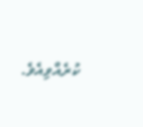ކުރެއްވިއެވެ.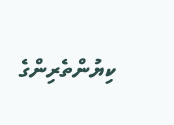ކިޔުންތެރިންގެ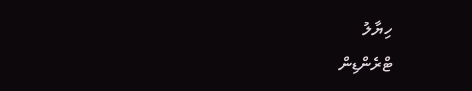ހިޔާލު
ޓްރެންޑިން